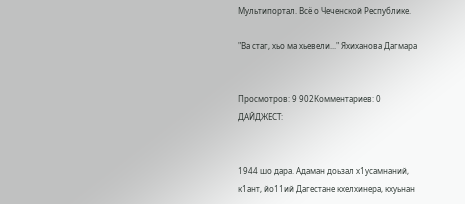Мультипортал. Всё о Чеченской Республике.

"Ва стаг, хьо ма хьевели..." Яхиханова Дагмара


Просмотров: 9 902Комментариев: 0
ДАЙДЖЕСТ:


1944 шо дара. Адаман доьзал х1усамнаний, к1ант, йо11ий Дагестане кхелхинера, кхуьнан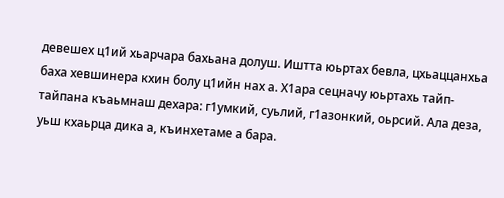девешех ц1ий хьарчара бахьана долуш. Иштта юьртах бевла, цхьаццанхьа баха хевшинера кхин болу ц1ийн нах а. Х1ара сецначу юьртахь тайп-тайпана къаьмнаш дехара: г1умкий, суьлий, г1азонкий, оьрсий. Ала деза, уьш кхаьрца дика а, къинхетаме а бара.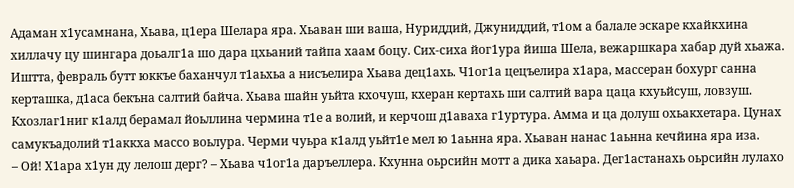Адаман х1усамнана, Хьава, ц1ера Шелара яра. Хьаван ши ваша, Нуриддий, Джуниддий, т1ом а балале эскаре кхайкхина хиллачу цу шингара доьалг1а шо дара цхьаний тайпа хаам боцу. Сих-сиха йог1ура йиша Шела, вежаршкара хабар дуй хьажа.
Иштта, февраль бутт юккъе баханчул т1аьхьа а нисъелира Хьава дец1ахь. Ч1ог1а цецъелира х1ара, массеран бохург санна керташка, д1аса бекъна салтий байча. Хьава шайн уьйта кхочуш, кхеран кертахь ши салтий вара цаца кхуьйсуш, ловзуш. Кхозлаг1ниг к1алд берамал йоьллина чермина т1е а волий, и керчош д1аваха г1уртура. Амма и ца долуш охьакхетара. Цунах самукъадолий т1аккха массо воьлура. Черми чуьра к1алд уьйт1е мел ю 1аьнна яра. Хьаван нанас 1аьнна кечйина яра иза.
– Ой! Х1ара х1ун ду лелош дерг? – Хьава ч1ог1а даръеллера. Кхунна оьрсийн мотт а дика хаьара. Дег1астанахь оьрсийн лулахо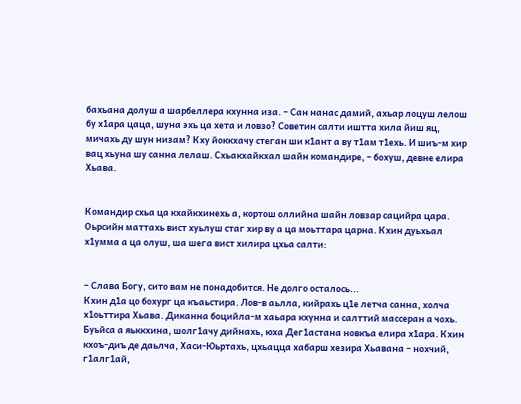бахьана долуш а шарбеллера кхунна иза. – Сан нанас дамий, ахьар лоцуш лелош бу х1ара цаца, шуна эхь ца хета и ловзо? Советин салти иштта хила йиш яц, мичахь ду шун низам? Кху йоккхачу стеган ши к1ант а ву т1ам т1ехь. И шиъ-м хир вац хьуна шу санна лелаш. Схьакхайкхал шайн командире, – бохуш, девне елира Хьава.


Командир схьа ца кхайкхинехь а, кортош оллийна шайн ловзар сацийра цара. Оьрсийн маттахь вист хуьлуш стаг хир ву а ца моьттара царна. Кхин дуьхьал х1умма а ца олуш, ша шега вист хилира цхьа салти:


– Слава Богу, сито вам не понадобится. Не долго осталось...
Кхин д1а цо бохург ца къаьстира. Лов-в аьлла, кийрахь ц1е летча санна, холча х1оьттира Хьава. Диканна боцийла-м хаьара кхунна и салттий массеран а чохь.
Буьйса а яьккхина, шолг1ачу дийнахь, юха Дег1астана новкъа елира х1ара. Кхин кхоъ-диъ де даьлча, Хаси-Юьртахь, цхьацца хабарш хезира Хьавана – нохчий, г1алг1ай,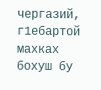чергазий, г1ебартой махках бохуш бу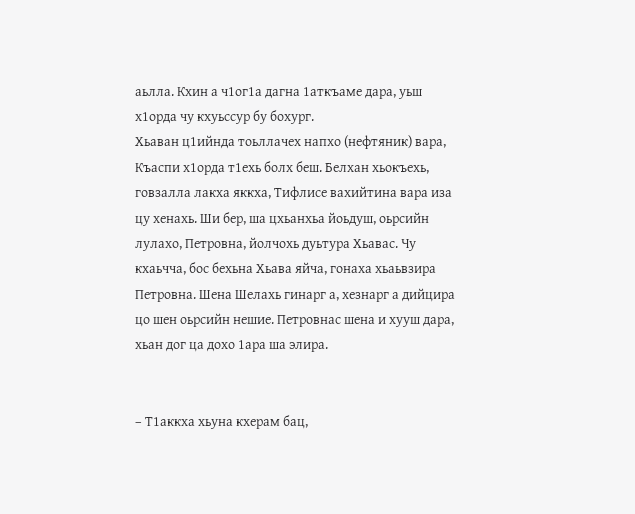аьлла. Кхин а ч1ог1а дагна 1аткъаме дара, уьш х1орда чу кхуьссур бу бохург.
Хьаван ц1ийнда тоьллачех напхо (нефтяник) вара, Къаспи х1орда т1ехь болх беш. Белхан хьокъехь, говзалла лакха яккха, Тифлисе вахийтина вара иза цу хенахь. Ши бер, ша цхьанхьа йоьдуш, оьрсийн лулахо, Петровна, йолчохь дуьтура Хьавас. Чу кхаьчча, бос бехьна Хьава яйча, гонаха хьаьвзира Петровна. Шена Шелахь гинарг а, хезнарг а дийцира цо шен оьрсийн нешие. Петровнас шена и хууш дара, хьан дог ца дохо 1ара ша элира.


– Т1аккха хьуна кхерам бац,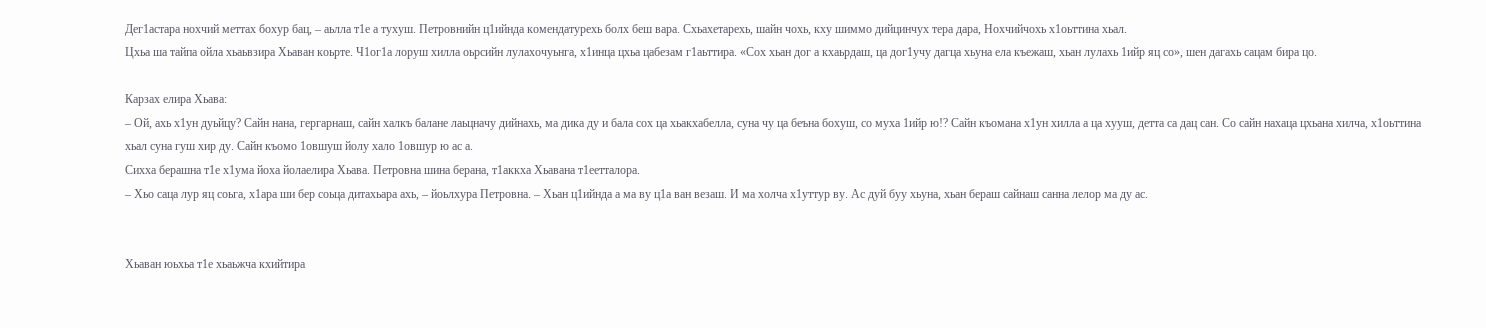Дег1астара нохчий меттах бохур бац, – аьлла т1е а тухуш. Петровнийн ц1ийнда комендатурехь болх беш вара. Схьахетарехь, шайн чохь, кху шиммо дийцинчух тера дара, Нохчийчохь х1оьттина хьал.
Цхьа ша тайпа ойла хьаьвзира Хьаван коьрте. Ч1ог1а лоруш хилла оьрсийн лулахочуьнга, х1инца цхьа цабезам г1аьттира. «Сох хьан дог а кхаьрдаш, ца дог1учу дагца хьуна ела къежаш, хьан лулахь 1ийр яц со», шен дагахь сацам бира цо.

Карзах елира Хьава:
– Ой, ахь х1ун дуьйцу? Сайн нана, гергарнаш, сайн халкъ балане лаьцначу дийнахь, ма дика ду и бала сох ца хьакхабелла, суна чу ца беъна бохуш, со муха 1ийр ю!? Сайн къомана х1ун хилла а ца хууш, детта са дац сан. Со сайн нахаца цхьана хилча, х1оьттина хьал суна гуш хир ду. Сайн къомо 1овшуш йолу хало 1овшур ю ас а.
Сихха берашна т1е х1ума йоха йолаелира Хьава. Петровна шина берана, т1аккха Хьавана т1еетталора.
– Хьо саца лур яц соьга, х1ара ши бер соьца дитахьара ахь, – йоьлхура Петровна. – Хьан ц1ийнда а ма ву ц1а ван везаш. И ма холча х1уттур ву. Ас дуй буу хьуна, хьан бераш сайнаш санна лелор ма ду ас.


Хьаван юьхьа т1е хьаьжча кхийтира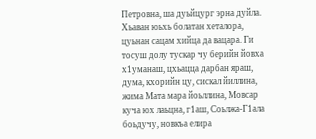Петровна, ша дуьйцург эрна дуйла. Хьаван юьхь болатан хеталора, цуьнан сацам хийца да вацара. Ги тосуш долу тускар чу берийн йовха х1уманаш, цхьацца дарбан яраш, дума, кхорийн цу, сискал йиллина, жима Мата мара йоьллина, Мовсар куча юх лаьцна, г1аш, Соьлжа-Г1ала боьдучу, новкъа елира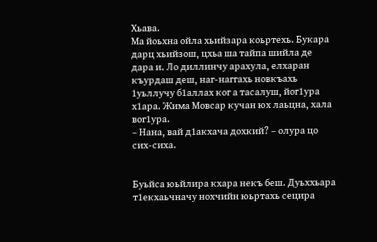Хьава.
Ма йоьхна ойла хьийзара коьртехь. Букара дарц хьийзош, цхьа ша тайпа шийла де дара и. Ло диллинчу арахула, елхаран къурдаш деш, наг-наггахь новкъахь 1уьллучу б1аллах ког а тасалуш, йог1ура х1ара. Жима Мовсар кучан юх лаьцна, хала вог1ура.
– Нана, вай д1акхача дохкий? – олура цо сих-сиха.


Буьйса юьйлира кхара некъ беш. Дуьххьара т1екхаьчначу нохчийн юьртахь сецира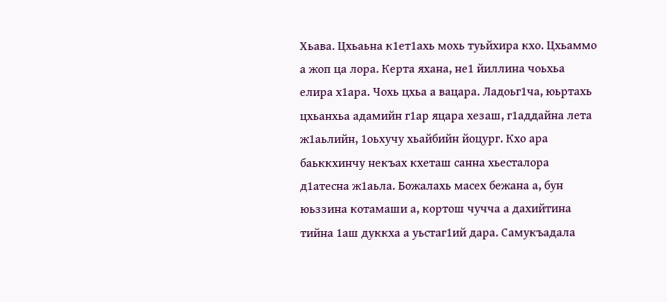Хьава. Цхьаьна к1ет1ахь мохь туьйхира кхо. Цхьаммо а жоп ца лора. Керта яхана, не1 йиллина чоьхьа елира х1ара. Чохь цхьа а вацара. Ладоьг1ча, юьртахь цхьанхьа адамийн г1ар яцара хезаш, г1аддайна лета ж1аьлийн, 1оьхучу хьайбийн йоцург. Кхо ара баьккхинчу некъах кхеташ санна хьесталора д1атесна ж1аьла. Божалахь масех бежана а, бун юьззина котамаши а, кортош чучча а дахийтина тийна 1аш дуккха а уьстаг1ий дара. Самукъадала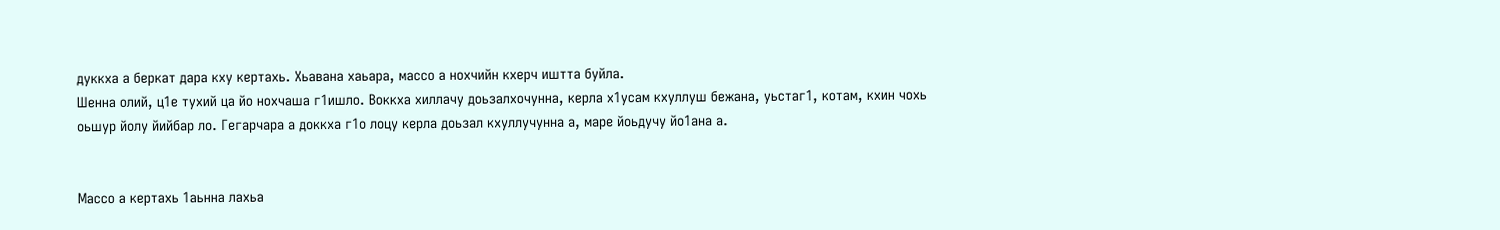дуккха а беркат дара кху кертахь. Хьавана хаьара, массо а нохчийн кхерч иштта буйла.
Шенна олий, ц1е тухий ца йо нохчаша г1ишло. Воккха хиллачу доьзалхочунна, керла х1усам кхуллуш бежана, уьстаг1, котам, кхин чохь оьшур йолу йийбар ло. Гегарчара а доккха г1о лоцу керла доьзал кхуллучунна а, маре йоьдучу йо1ана а.


Массо а кертахь 1аьнна лахьа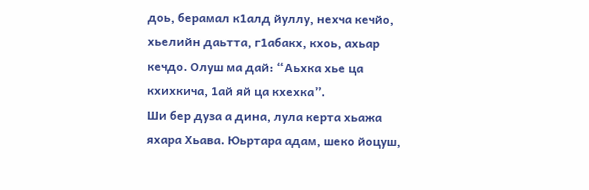доь, берамал к1алд йуллу, нехча кечйо, хьелийн даьтта, г1абакх, кхоь, ахьар кечдо. Олуш ма дай: “Аьхка хье ца кхихкича, 1ай яй ца кхехка”.
Ши бер дуза а дина, лула керта хьажа яхара Хьава. Юьртара адам, шеко йоцуш,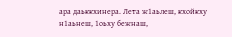ара даьккхинера. Лета ж1аьлеш, кхойкху н1аьнеш, 1оьху бежнаш,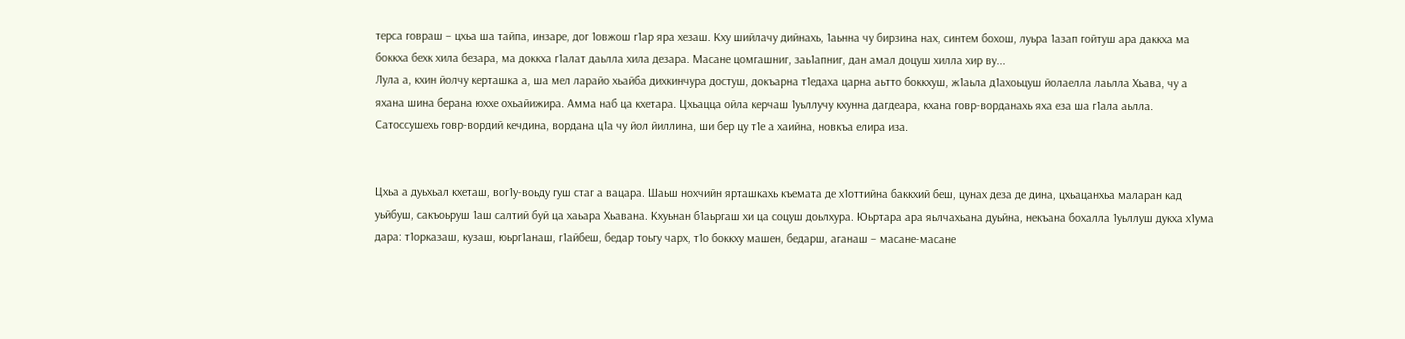терса говраш – цхьа ша тайпа, инзаре, дог 1овжош г1ар яра хезаш. Кху шийлачу дийнахь, 1аьнна чу бирзина нах, синтем бохош, луьра 1азап гойтуш ара даккха ма боккха бехк хила безара, ма доккха г1алат даьлла хила дезара. Масане цомгашниг, заь1апниг, дан амал доцуш хилла хир ву...
Лула а, кхин йолчу керташка а, ша мел ларайо хьайба дихкинчура достуш, докъарна т1едаха царна аьтто боккхуш, ж1аьла д1ахоьцуш йолаелла лаьлла Хьава, чу а яхана шина берана юххе охьайижира. Амма наб ца кхетара. Цхьацца ойла керчаш 1уьллучу кхунна дагдеара, кхана говр-ворданахь яха еза ша г1ала аьлла. Сатоссушехь говр-вордий кечдина, вордана ц1а чу йол йиллина, ши бер цу т1е а хаийна, новкъа елира иза.


Цхьа а дуьхьал кхеташ, вог1у-воьду гуш стаг а вацара. Шаьш нохчийн ярташкахь къемата де х1оттийна баккхий беш, цунах деза де дина, цхьацанхьа маларан кад уьйбуш, сакъоьруш 1аш салтий буй ца хаьара Хьавана. Кхуьнан б1аьргаш хи ца соцуш доьлхура. Юьртара ара яьлчахьана дуьйна, некъана бохалла 1уьллуш дукха х1ума дара: т1орказаш, кузаш, юьрг1анаш, г1айбеш, бедар тоьгу чарх, т1о боккху машен, бедарш, аганаш – масане-масане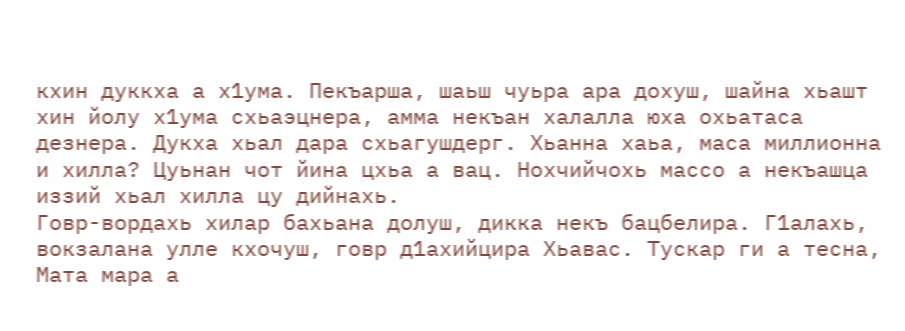кхин дуккха а х1ума. Пекъарша, шаьш чуьра ара дохуш, шайна хьашт хин йолу х1ума схьаэцнера, амма некъан халалла юха охьатаса дезнера. Дукха хьал дара схьагушдерг. Хьанна хаьа, маса миллионна и хилла? Цуьнан чот йина цхьа а вац. Нохчийчохь массо а некъашца иззий хьал хилла цу дийнахь.
Говр-вордахь хилар бахьана долуш, дикка некъ бацбелира. Г1алахь, вокзалана улле кхочуш, говр д1ахийцира Хьавас. Тускар ги а тесна, Мата мара а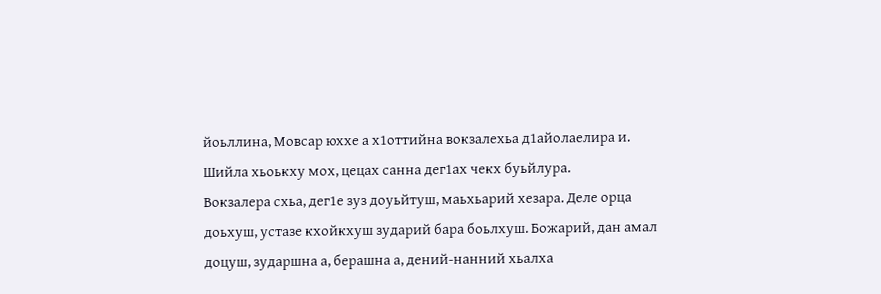йоьллина, Мовсар юххе а х1оттийна вокзалехьа д1айолаелира и. Шийла хьоькху мох, цецах санна дег1ах чекх буьйлура.
Вокзалера схьа, дег1е зуз доуьйтуш, маьхьарий хезара. Деле орца доьхуш, устазе кхойкхуш зударий бара боьлхуш. Божарий, дан амал доцуш, зударшна а, берашна а, дений-нанний хьалха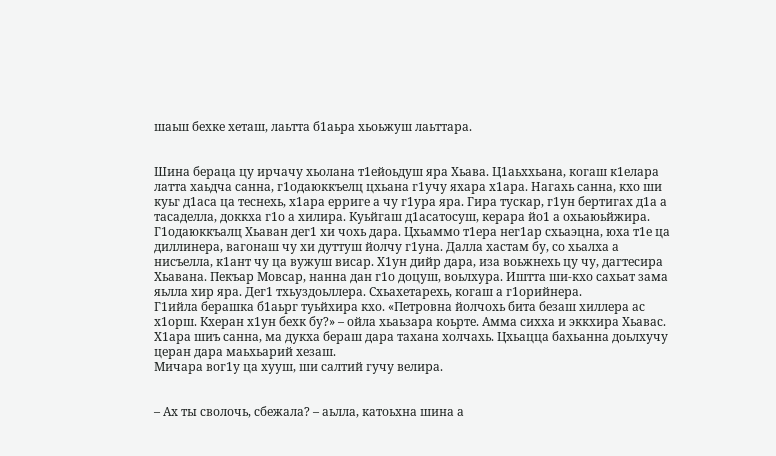шаьш бехке хеташ, лаьтта б1аьра хьоьжуш лаьттара.


Шина бераца цу ирчачу хьолана т1ейоьдуш яра Хьава. Ц1аьххьана, когаш к1елара латта хаьдча санна, г1одаюккъелц цхьана г1учу яхара х1ара. Нагахь санна, кхо ши куьг д1аса ца теснехь, х1ара ерриге а чу г1ура яра. Гира тускар, г1ун бертигах д1а а тасаделла, доккха г1о а хилира. Куьйгаш д1асатосуш, керара йо1 а охьаюьйжира. Г1одаюккъалц Хьаван дег1 хи чохь дара. Цхьаммо т1ера нег1ар схьаэцна, юха т1е ца диллинера, вагонаш чу хи дуттуш йолчу г1уна. Далла хастам бу, со хьалха а нисъелла, к1ант чу ца вужуш висар. Х1ун дийр дара, иза воьжнехь цу чу, дагтесира Хьавана. Пекъар Мовсар, нанна дан г1о доцуш, воьлхура. Иштта ши-кхо сахьат зама яьлла хир яра. Дег1 тхьуздоьллера. Схьахетарехь, когаш а г1орийнера.
Г1ийла берашка б1аьрг туьйхира кхо. «Петровна йолчохь бита безаш хиллера ас х1орш. Кхеран х1ун бехк бу?» – ойла хьаьзара коьрте. Амма сихха и эккхира Хьавас. Х1ара шиъ санна, ма дукха бераш дара тахана холчахь. Цхьацца бахьанна доьлхучу церан дара маьхьарий хезаш.
Мичара вог1у ца хууш, ши салтий гучу велира.


– Ах ты сволочь, сбежала? – аьлла, катоьхна шина а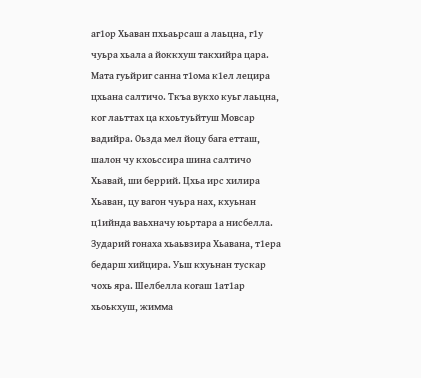аг1ор Хьаван пхьаьрсаш а лаьцна, г1у чуьра хьала а йоккхуш такхийра цара. Мата гуьйриг санна т1ома к1ел лецира цхьана салтичо. Ткъа вукхо куьг лаьцна, ког лаьттах ца кхоьтуьйтуш Мовсар вадийра. Оьзда мел йоцу бага етташ, шалон чу кхоьссира шина салтичо Хьавай, ши беррий. Цхьа ирс хилира Хьаван, цу вагон чуьра нах, кхуьнан ц1ийнда ваьхначу юьртара а нисбелла. Зударий гонаха хьаьвзира Хьавана, т1ера бедарш хийцира. Уьш кхуьнан тускар чохь яра. Шелбелла когаш 1ат1ар хьоькхуш, жимма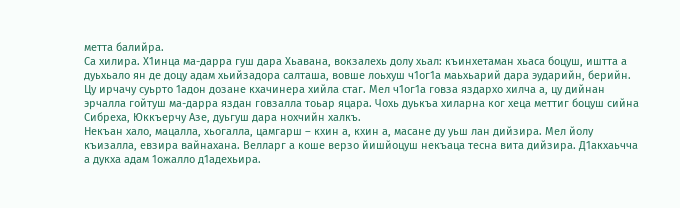метта балийра.
Са хилира. Х1инца ма-дарра гуш дара Хьавана, вокзалехь долу хьал: къинхетаман хьаса боцуш, иштта а дуьхьало ян де доцу адам хьийзадора салташа, вовше лоьхуш ч1ог1а маьхьарий дара эударийн, берийн. Цу ирчачу суьрто 1адон дозане кхачинера хийла стаг. Мел ч1ог1а говза яздархо хилча а, цу дийнан эрчалла гойтуш ма-дарра яздан говзалла тоьар яцара. Чохь дуькъа хиларна ког хеца меттиг боцуш сийна Сибреха, Юккъерчу Азе, дуьгуш дара нохчийн халкъ.
Некъан хало, мацалла, хьогалла, цамгарш – кхин а, кхин а, масане ду уьш лан дийзира. Мел йолу къизалла, евзира вайнахана. Велларг а коше верзо йишйоцуш некъаца тесна вита дийзира. Д1акхаьчча а дукха адам 1ожалло д1адехьира.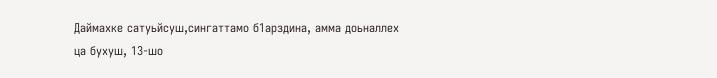Даймахке сатуьйсуш,сингаттамо б1арздина, амма доьналлех ца бухуш, 13-шо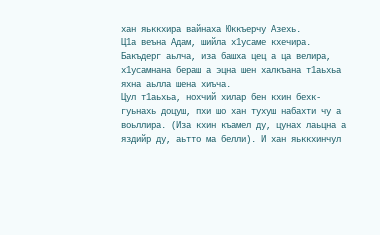хан яьккхира вайнаха Юккъерчу Азехь.
Ц1а веъна Адам, шийла х1усаме кхечира. Бакъдерг аьлча, иза башха цец а ца велира, х1усамнана бераш а эцна шен халкъана т1аьхьа яхна аьлла шена хиъча.
Цул т1аьхьа, нохчий хилар бен кхин бехк-гуьнахь доцуш, пхи шо хан тухуш набахти чу а воьллира. (Иза кхин къамел ду, цунах лаьцна а яздийр ду, аьтто ма белли). И хан яьккхинчул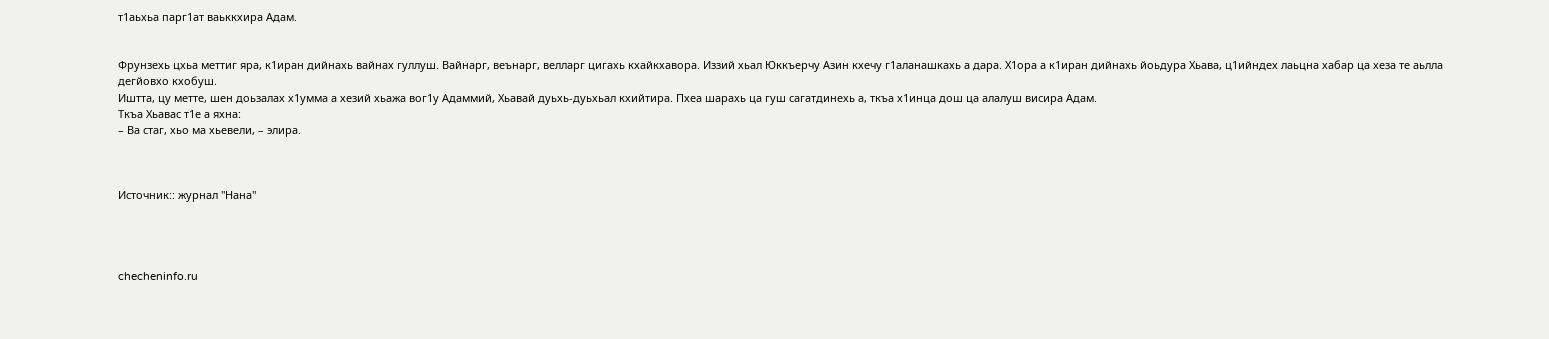т1аьхьа парг1ат ваьккхира Адам.


Фрунзехь цхьа меттиг яра, к1иран дийнахь вайнах гуллуш. Вайнарг, веънарг, велларг цигахь кхайкхавора. Иззий хьал Юккъерчу Азин кхечу г1аланашкахь а дара. Х1ора а к1иран дийнахь йоьдура Хьава, ц1ийндех лаьцна хабар ца хеза те аьлла дегйовхо кхобуш.
Иштта, цу метте, шен доьзалах х1умма а хезий хьажа вог1у Адаммий, Хьавай дуьхь-дуьхьал кхийтира. Пхеа шарахь ца гуш сагатдинехь а, ткъа х1инца дош ца алалуш висира Адам.
Ткъа Хьавас т1е а яхна:
– Ва стаг, хьо ма хьевели, – элира.



Источник:: журнал "Нана"




checheninfo.ru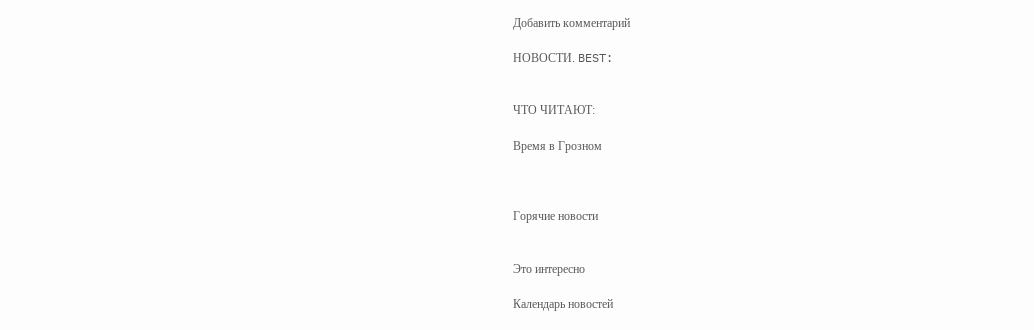Добавить комментарий

НОВОСТИ. BEST:


ЧТО ЧИТАЮТ:

Время в Грозном



Горячие новости


Это интересно

Календарь новостей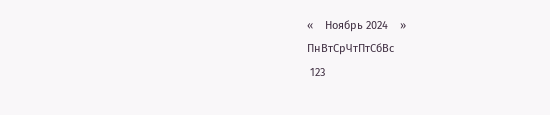«    Ноябрь 2024    »
ПнВтСрЧтПтСбВс
 123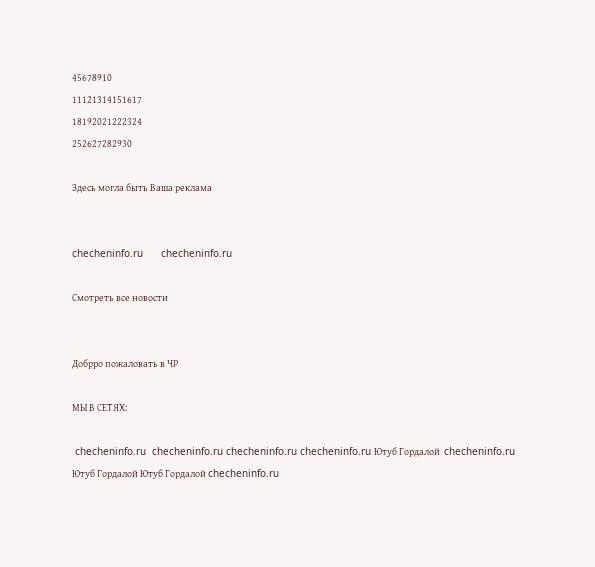45678910
11121314151617
18192021222324
252627282930

Здесь могла быть Ваша реклама


checheninfo.ru      checheninfo.ru

Смотреть все новости


Добрро пожаловать в ЧР

МЫ В СЕТЯХ:

 checheninfo.ru  checheninfo.ru checheninfo.ru checheninfo.ru Ютуб Гордалой  checheninfo.ru Ютуб Гордалой Ютуб Гордалой checheninfo.ru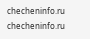checheninfo.ru  checheninfo.ru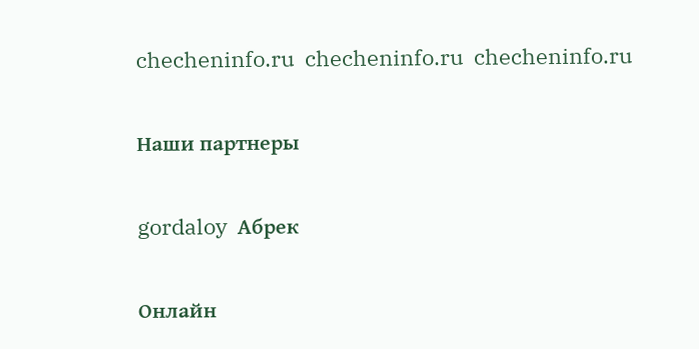checheninfo.ru  checheninfo.ru  checheninfo.ru

Наши партнеры

gordaloy  Абрек

Онлайн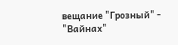вещание "Грозный" - "Вайнах"